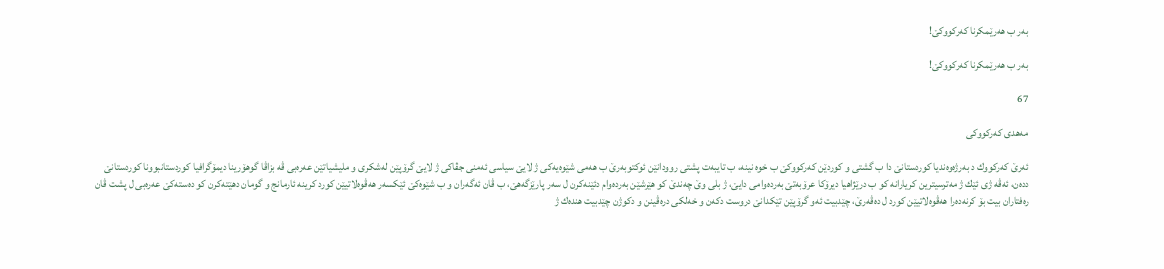به‌ر ب هه‌رێمكرنا كه‌ركووكێ!

به‌ر ب هه‌رێمكرنا كه‌ركووكێ!

67

مه‌هدى كه‌ركووكى

ئه‌رێ كه‌ركووك د به‌رژه‌وه‌ندیا كوردستانێ دا ب گشتی و كوردێن كه‌ركووكێ ب خوه‌ نینه‌، ب تایبه‌ت پشتی روودانێن ئوكتوبه‌رێ ب هه‌می شێوه‌یه‌كی ژ لایێ سیاسی ئه‌منی جڤاكی ژ لایێ گرۆپێن له‌شكری و ملیشیاتێن عه‌ره‌بی ڤه‌ بزاڤا گوهۆرینا دیمۆگرافیا كوردستانبوونا كوردستانێ دده‌ن، ئه‌ڤه‌ ژی ئێك ژ مه‌ترسیترین كریارانه‌ كو ب درێژاهیا دیرۆكا عرۆبه‌تێ به‌رده‌وامی دایێ، ژ بلی وێ چه‌ندێ كو هێرشێن به‌رده‌وام دئێنه‌كرن ل سه‌ر پارێزگه‌هێ، ب ڤان ئه‌گه‌ران و ب شێوه‌كێ ئێكسه‌ر هه‌ڤوه‌لاتیێن كورد كرینه‌ ئارمانج و گومان دهێته‌كرن كو ده‌سته‌كێ عه‌ره‌بی ل پشت ڤان ره‌فتاران بیت بۆ كرنه‌ده‌را هه‌ڤوه‌لاتیێن كورد ل ده‌ڤه‌رێ، چێدبیت ئه‌و گرۆپێن تێكدانێ دروست دكه‌ن و خه‌لكی دره‌ڤینن و دكوژن چێدبیت هنده‌ك ژ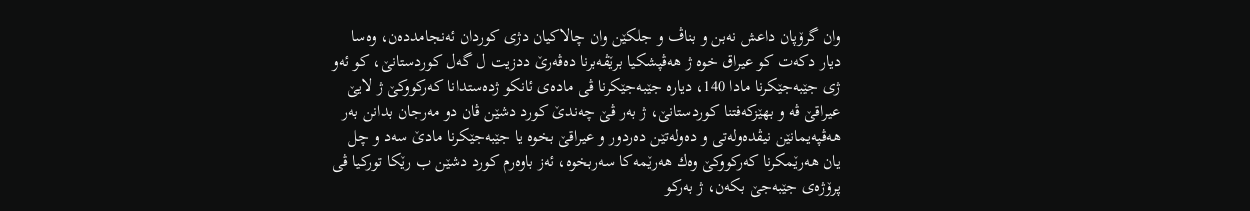وان گرۆپان داعش نه‌بن و بناڤ و جلكێن وان چالاكیان دژی كوردان ئه‌نجامدده‌ن، وه‌سا دیار دكه‌ت كو عیراق خوه‌ ژ هه‌ڤپشكیا برێڤه‌برنا ده‌ڤه‌رێ ددزیت ل گه‌ل كوردستانێ، كو ئه‌و ژی جێبه‌جێكرنا مادا 140، دیاره‌ جێبه‌جێكرنا ڤی ماده‌ی ئانكو ژده‌ستدانا كه‌ركووكێ ژ لایێ عیراقێ ڤه‌ و بهێزكه‌فتنا كوردستانێ، ژ به‌ر ڤێ چه‌ندێ كورد دشێن ڤان دو مه‌رجان بدانن به‌ر هه‌ڤپه‌یمانێن نیڤده‌وله‌تی و ده‌وله‌تێن ده‌ردور و عیراقێ بخوه‌ یا جێبه‌جێكرنا مادێ سه‌د و چل یان هه‌رێمكرنا كه‌ركووكێ وه‌ك هه‌رێمه‌كا سه‌ربخوه‌، ئه‌ز باوه‌رم كورد دشێن ب رێكا توركیا ڤی پرۆژه‌ی جێبه‌جێ بكه‌ن، ژ به‌ركو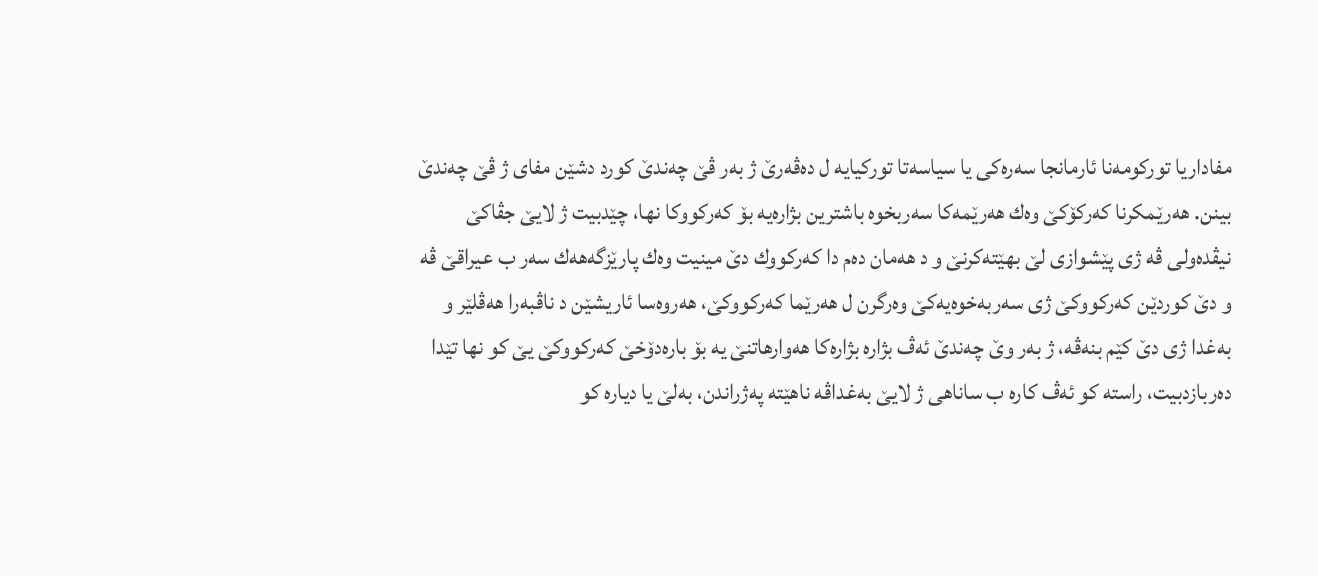مفاداریا توركومه‌نا ئارمانجا سه‌ره‌كی یا سیاسه‌تا توركیایه‌ ل ده‌ڤه‌رێ ژ به‌ر ڤێ چه‌ندێ كورد دشێن مفای ژ ڤێ چه‌ندێ بینن. هه‌رێمكرنا كه‌ركۆكێ وه‌ك هه‌رێمه‌كا سه‌ربخوه‌ باشترین بژاره‌یه‌ بۆ كه‌ركووكا نها، چێدبیت ژ لایێ جڤاكێ نیڤده‌ولی ڤه‌ ژی پێشوازی لێ بهێته‌كرنێ و د هه‌مان ده‌م دا كه‌ركووك دێ مینیت وه‌ك پارێزگه‌هه‌ك سه‌ر ب عیراقێ ڤه‌ و دێ كوردێن كه‌ركووكێ ژی سه‌ربه‌خوه‌یه‌كێ وه‌رگرن ل هه‌رێما كه‌ركووكێ، هه‌روه‌سا ئاریشێن د ناڤبه‌را هه‌ڤلێر و به‌غدا ژی دێ كێم بنه‌ڤه‌، ژ به‌ر وێ چه‌ندێ ئه‌ڤ بژاره‌ بژاره‌كا هه‌وارهاتنێ یه‌ بۆ باره‌دۆخێ كه‌ركووكێ یێ كو نها تێدا ده‌ربازدبیت، راسته‌ كو ئه‌ڤ كاره‌ ب ساناهی ژ لایێ به‌غداڤه‌ ناهێته‌ په‌ژراندن، به‌لێ یا دیاره‌ كو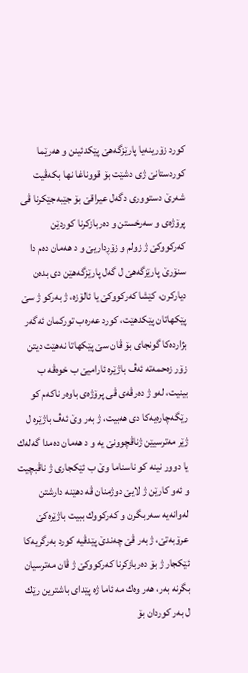كورد زۆرینه‌یا پارێزگه‌هێ پێكدئینن و هه‌رێما كوردستانێ ژی دشێت بۆ قووناغا نها بكه‌ڤیت شه‌رێ دستووری دگه‌ل عیراقێ بۆ جێبه‌جێكرنا ڤی پرۆژه‌ی و سه‌رخستن و ده‌ربازكرنا كوردێن كه‌ركووكێ ژ زولم و زۆڕداریێ و د هه‌مان ده‌م دا سنۆرێ پارێزگه‌هێ ل گه‌ل پارێزگه‌هێن دی بده‌ن دیاركرن، كێشا كه‌ركووكێ یا ئالۆزه‌، ژ به‌ركو ژ سێ پێكهاتان پێكدهێت، كورد عه‌ره‌ب توركمان ئه‌گه‌ر بژارده‌كا گونجای بۆ ڤان سێ پێكهاتا نه‌هێت دیتن زۆر زه‌حمه‌ته‌ ئه‌ڤ باژێره‌ ئارامیێ ب خوه‌ڤه‌ ب بینیت، له‌و ژ ده‌رڤه‌ی ڤی پرۆژه‌ی باوه‌ر ناكه‌م كو رێگه‌چاره‌یه‌كا دی هه‌بیت، ژ به‌ر وێ ئه‌ڤ باژێره‌ ل ژێر مه‌ترسیێن ژناڤچوونێ یه‌ و د هه‌مان ده‌مدا گه‌له‌ك یا دوور نینه‌ كو ناسناما وێ ب ئێكجاری ژ ناڤبچیت و ئه‌و كارێن ژ لایێ دوژمنان ڤه‌ دهێنه‌ دارشتن له‌وانه‌یه‌ سه‌ربگرن و كه‌ركووك ببیت باژێره‌كێ عرۆبه‌تێ، ژ به‌ر ڤێ چه‌ندێ پێدڤیه‌ كورد به‌رگریه‌كا ئێكجار ژ بۆ ده‌ربازكرنا كه‌ركووكێ ژ ڤان مه‌ترسیان بگرنه‌ به‌ر، هه‌ر وه‌ك مه‌ ئاما ژه‌ پێدای باشترین رێك ل به‌ر كوردان بۆ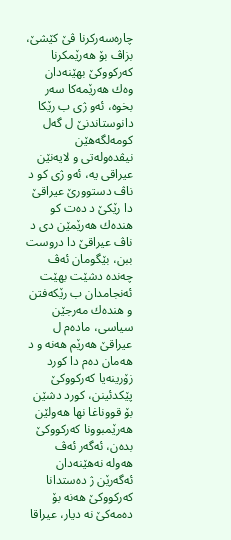چاره‌سه‌ركرنا ڤێ كێشێ، بزاڤ بۆ هه‌رێمكرنا كه‌ركووكێ بهێنه‌دان وه‌ك هه‌رێمه‌كا سه‌ر بخوه‌، ئه‌و ژی ب رێكا دانوستاندنێ ل گه‌ل كومه‌لگه‌هێن نیڤده‌وله‌تی و لایه‌نێن عیراقى یه‌، ئه‌و ژی كو د ناڤ دستوورێ عیراقێ دا رێكێ د ده‌ت كو هنده‌ك هه‌رێمێن دی د ناڤ عیراقێ دا دروست ببن، بێگومان ئه‌ڤ چه‌نده‌ دشێت بهێت ئه‌نجامدان ب رێكه‌فتن و هنده‌ك مه‌رجێن سیاسی، ماده‌م ل عیراقێ هه‌رێم هه‌نه‌ و د هه‌مان ده‌م دا كورد زۆرینه‌یا كه‌ركووكێ پێكدئینن، كورد دشێن بۆ قووناغا نها هه‌ولێن هه‌رێمبوونا كه‌ركووكێ بده‌ن، ئه‌گه‌ر ئه‌ڤ هه‌وله‌ نه‌هێنه‌دان ئه‌گه‌رێن ژ ده‌ستدانا كه‌ركووكێ هه‌نه‌ بۆ ده‌مه‌كێ نه‌ دیار، عیراقا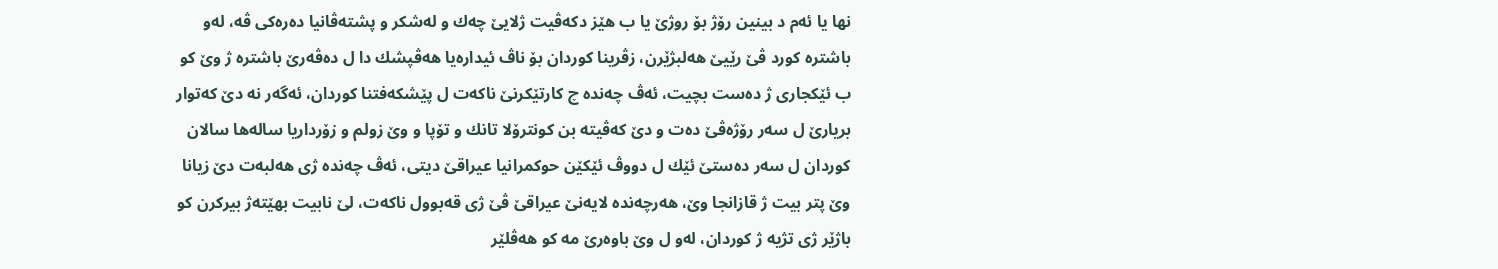نها یا ئه‌م د بینین رۆژ بۆ روژێ یا ب هێز دكه‌ڤیت ژلایێ چه‌ك و له‌شكر و پشته‌ڤانیا ده‌ره‌كی ڤه‌، له‌و باشتره‌ كورد ڤێ رێیێ هه‌لبژێرن، زڤرینا كوردان بۆ ناڤ ئیداره‌یا هه‌ڤپشك دا ل ده‌ڤه‌رێ باشتره‌ ژ وێ كو ب ئێكجاری ژ ده‌ست بچیت، ئه‌ڤ چه‌نده‌ چ كارتێكرنێ ناكه‌ت ل پێشكه‌فتنا كوردان، ئه‌گه‌ر نه‌ دێ كه‌توار بریارێ ل سه‌ر رۆژه‌ڤێ ده‌ت و دێ كه‌ڤیته‌ بن كونترۆلا تانك و تۆپا و وێ زولم و زۆرداریا ساله‌ها سالان كوردان ل سه‌ر ده‌ستێ ئێك ل دووڤ ئێكێن حوكمرانیا عیراقێ دیتی، ئه‌ڤ چه‌نده‌ ژی هه‌لبه‌ت دێ زیانا وێ پتر بیت ژ قازانجا وێ، هه‌رچه‌نده‌ لایه‌نێ عیراقێ ڤێ ژی قه‌بوول ناكه‌ت، لێ نابیت بهێته‌ژ بیركرن كو باژێر ژی تژیه‌ ژ كوردان، له‌و ل وێ باوه‌رێ مه‌ كو هه‌ڤلێر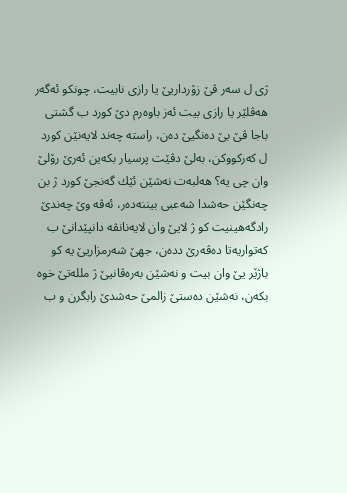ژی ل سه‌ر ڤێ زۆرداریێ یا رازی نابیت، چونكو ئه‌گه‌ر هه‌ڤلێر یا رازی بیت ئه‌ز باوه‌رم دێ كورد ب گشتی باجا ڤێ بێ ده‌نگیێ ده‌ن، راسته‌ چه‌ند لایه‌نێن كورد ل كه‌ركووكن، به‌لێ دڤێت پرسیار بكه‌ین ئه‌رێ رۆلێ وان چی یه‌؟ هه‌لبه‌ت نه‌شێن ئێك گه‌نجێ كورد ژ بن چه‌نگێن حه‌شدا شه‌عبی بیننه‌ده‌ر، ئه‌ڤه‌ وێ چه‌ندێ رادگه‌هینیت كو ژ لایێ وان لایه‌نانڤه‌ دانپێدانێ ب كه‌تواریه‌تا ده‌ڤه‌رێ دده‌ن، جهێ شه‌رمزاریێ یه‌ كو باژێر یێ وان بیت و نه‌شێن به‌ره‌ڤانیێ ژ ملله‌تێ خوه‌ بكه‌ن، نه‌شێن ده‌ستێ زالمێ حه‌شدێ رابگرن و ب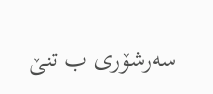سه‌رشۆری ب تنێ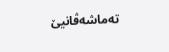ته‌ماشه‌ڤانیێ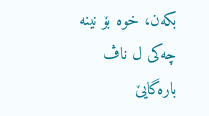بكه‌ن، خوه‌ بۆ نینه‌ چه‌كی ل ناڤ باره‌گایێ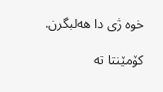خوه‌ ژی دا هه‌لبگرن.

کۆمێنتا تە